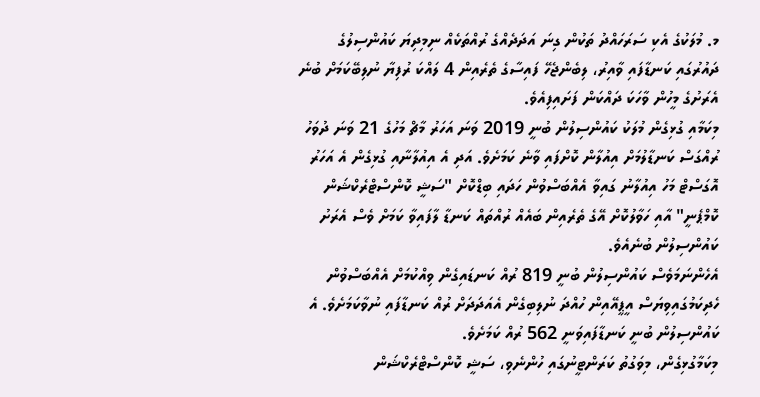މ. މުލަކުގެ އެކި ސަރަހައްދު ތަކުން ގިނަ އަދަދެއްގެ ރުއްތަކެއް ނިމިދިޔަ ކައުންސިލުގެ ދައުރުގައި ކަނޑާފައި ވާއިރު، ލިބެންޖެހޭ ފައިސާގެ ތެރެއިން 4 ލައްކަ ރުފިޔާ ނުލިބޭކަމަށް ބުނެ އެރަށުގެ މީހުން ވާހަކަ ދައްކަން ފަށައިފިއެވެ.
މިކަމާއި ގުޅިގެން މުލަކު ކައުންސިލުން ބުނީ 2019 ވަނަ އަހަރު މާޗް މަހުގެ 21 ވަނަ ދުވަހު ރުއްގަސް ކަނޑާލުމަށް އިއުލާން ކޮށްފައި ވާނެ ކަމަށެވެ. އަދި އެ އިއުލާނާއި ގުޅިގެން އެ އަހަރު އޮގަސްޓް މަހު އިއުލާނު ގައިވާ އެއްބަސްވުން ހަދައި ބިޑްކޮށް "ސަޝީ ކޮންސްޓްރެކްޝަން ކޮމްޕެނީ" އާއި ހަވާލުކޮށް އޭގެ ތެރެއިން ބައެއް ރުއްތައް ކަނޑާ ލާފައިވާ ކަމަށް ވެސް އެރަށު ކައުންސިލުން ބުނެއެވެ.
އެހެންނަމަވެސް ކައުންސިލުން ބުނީ 819 ރުއް ކަނޑައިގެން ވިއްކުމަށް އެއްބަސްވުން ހެދިކަމުގައިވިޔަސް އީޕީއޭއިން ހުއްދަ ނުލިބިގެން އެއަދަދަށް ރުއް ކަނޑާފައި ނުވާކަމަށެވެ. އެ ކައުންސިލުން ބުނީ ކަނޑާފައިވަނީ 562 ރުއް ކަމަށެވެ.
މިކަމާގުޅިގެން، މިވަގުތު ކަރަންޓީނުގައި ހުންނެވި، ސަޝީ ކޮންސްޓްރެކްޝަން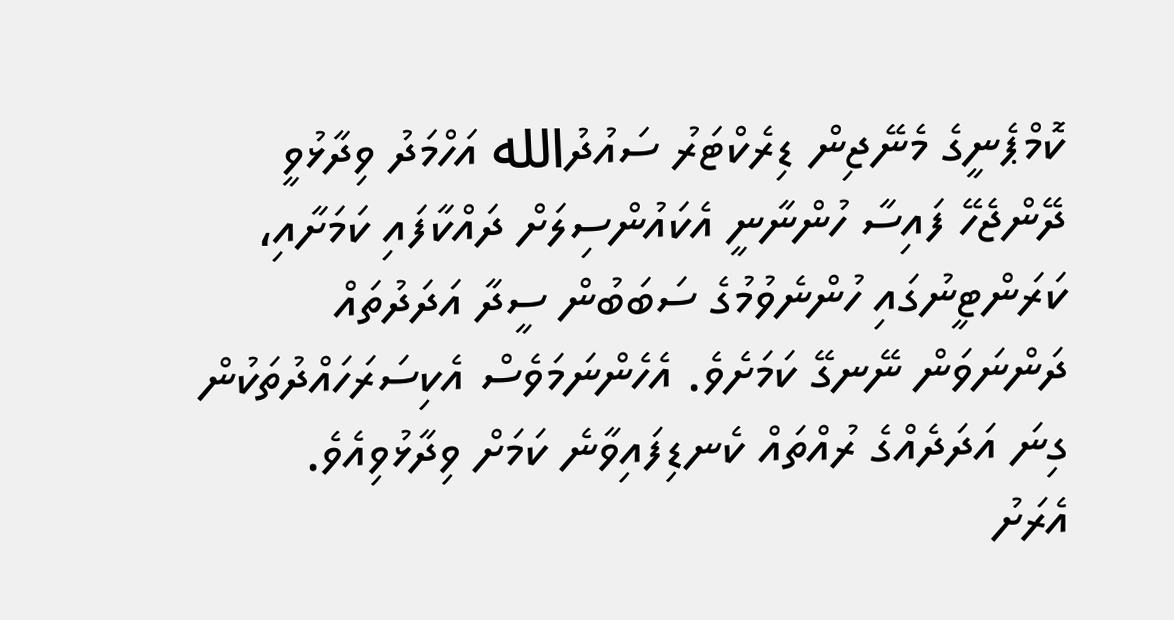ކޮމްޕެނީގެ މެނޭޖިން ޑިރެކްޓަރު ސައުދުالله އަހްމަދު ވިދާޅުވީ ދޭންޖެހޭ ފައިސާ ހުންނާނީ އެކައުންސިލަށް ދައްކާފައި ކަމަށާއި، ކަރަންޓީނުގައި ހުންނެވުމުގެ ސަބަބުން ސީދާ އަދަދުތައް ދަންނަވަން ނޭނގޭ ކަމަށެވެ. އެހެންނަމަވެސް އެކިސަރަހައްދުތަކުން ގިނަ އަދަދެއްގެ ރުއްތައް ކެނޑިފައިވާނެ ކަމަށް ވިދާޅުވިއެވެ.
އެރަށު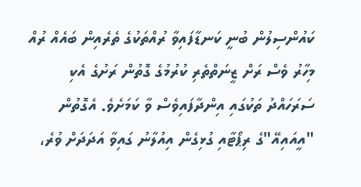ކައުންސިލުން ބުނީ ކަނޑާފައިވާ ރުއްތަކުގެ ތެރެއިން ބައެއް ރުއް މިހާރު ވެސް ރަށް ޒީނަތްތެރި ކުރުމުގެ ގޮތުން ރަށުގެ އެކި ސަރަހައްދު ތަކުގައި އިންދާފައިވެސް ވާ ކަމަށެވެ. އެގޮތުން "އީއައިއޭ"ގެ ރިޕޯޓާއި ގުޅިގެން އިއުލާނު ގައިވާ އަދަދަށް ވުރެ،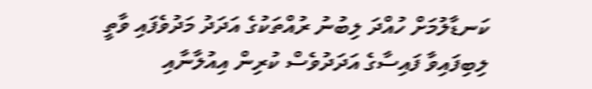ކަނޑާލުމަށް ހުއްދަ ލިބުނު ރުއްތަކުގެ އަދަދު މަދުވެފައި ވާތީ ލިބިފައިވާ ފައިސާގެ އަދަދުވެސް ކުރިން އިއުލާނާއި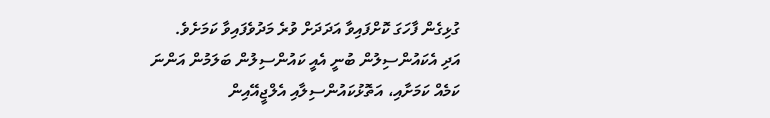ގުޅިގެން ފާހަގަ ކޮށްފައިވާ އަދަދަށް ވުރެ މަދުވެފައިވާ ކަމަށެވެ.
އަދި އެކައުންސިލުން ބުނީ އެއީ ކައުންސިލުން ބަލަމުން އަންނަ ކަމެއް ކަމަށާއި، އަތޮޅުކައުންސިލާއި އެލްޖީއޭއިން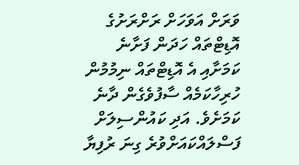ވަރަށް އަވަހަށް ރަށްރަށުގެ އޮޑިޓްތައް ހަދަން ފަށާނެ ކަމަށާއި އެ އޮޑިޓްތައް ނިމުމުން ހުރިހާކަމެއް ސާފުވެގެން ދާނެ ކަމަށެވެ. އަދި ކައުންސިލަށް ފަސްލައްކައަށްވުރެ ގިނަ ރުފިޔާ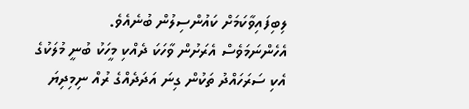ލިބިފައިވާކަމަށް ކައުންސިލުން ބުނެއެވެ.
އެހެންނަމަވެސް އެރަށުން ވާހަކަ ދެއްކި މީހަކު ބުނީ މުލަކުގެ އެކި ސަރަހައްދު ތަކުން ގިނަ އަދަދެއްގެ ރުއް ނިމިދިޔަ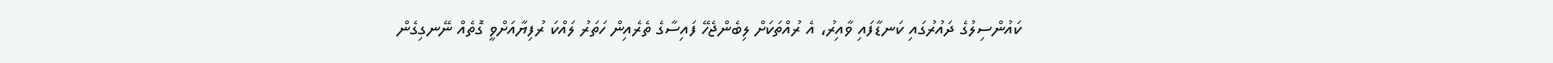ކައުންސިލުގެ ދައުރުގައި ކަނޑާފައި ވާއިރު، އެ ރުއްތަކަށް ލިބެންޖެހޭ ފައިސާގެ ތެރެއިން ހަތަރު ލައްކަ ރުފިޔާއަށްވީ ގޮތެއް ނޭނގިގެން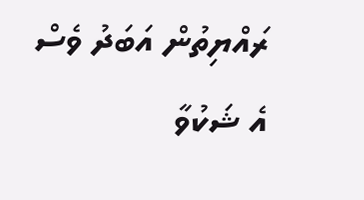ރައްޔިތުން އަބަދު ވެސް އެ ޝަކުވާ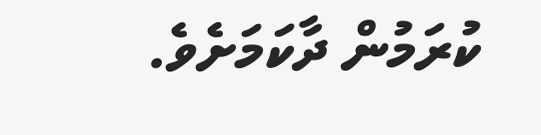ކުރަމުން ދާކަމަށެވެ.